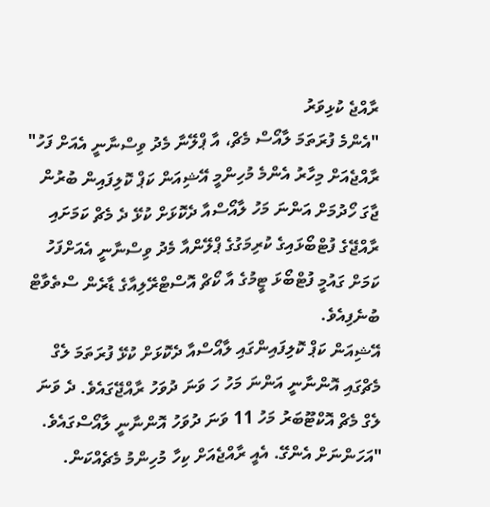ރާއްޖެ ކުޅިވަރު
"އެންމެ ފުރަތަމަ ލާއޯސް މެޗް، އާ ޕްލޭނާ މެދު ވިސްނާނީ އެއަށް ފަހު"
ރާއްޖެއަށް މިހާރު އެންމެ މުހިންމީ އޭޝިއަން ކަޕް ކޮލިފައިން ބުރުން ޖާގަ ހޯދުމަށް އަންނަ މަހު ލާއޯސްއާ ދެކޮޅަށް ކުޅޭ ދެ މެޗް ކަމަށައި ރާއްޖޭގެ ފުޓްބޯޅައިގެ ކުރިމަގުގެ ޕްލޭންއާ މެދު ވިސްނާނީ އެއަށްފަހު ކަމަށް ގައުމީ ފުޓްބޯޅަ ޓީމުގެ އާ ކޯޗް އޮސްޓްރޭލިއާގެ ޑާރެން ސްތެވާޓް ބުނެފިއެވެ.
އޭޝިއަން ކަޕް ކޮލިފައިންގައި ލާއޯސްއާ ދެކޮޅަށް ކުޅޭ ފުރަތަމަ ލެގް މެޗްގައި އޮންނާނީ އަންނަ މަހު ހަ ވަނަ ދުވަހު ރާއްޖޭގައެވެ. ދެ ވަނަ ލެގް މެޗް އޮކްޓޫބަރު މަހު 11 ވަނަ ދުވަހު އޮންނާނީ ލާއޯސްގައެވެ.
"އަހަންނަށް އެންގޭ. އެއީ ރާއްޖެއަށް ކިހާ މުހިންމު މެޗެއްކަން.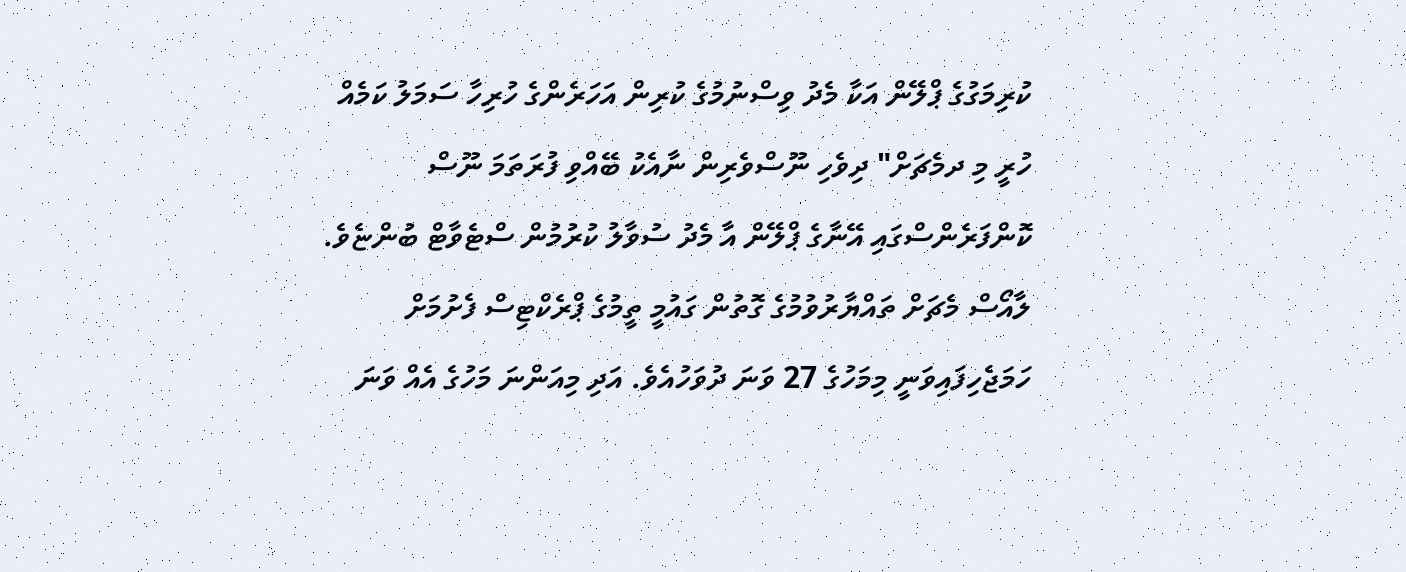ކުރިމަގުގެ ޕްލޭން އަކާ މެދު ވިސްނުމުގެ ކުރިން އަހަރެންގެ ހުރިހާ ސަމަލު ކަމެއް ހުރީ މި ދމެޗަށް" ދިވެހި ނޫސްވެރިން ނާއެކު ބޭއްވި ފުރަތަމަ ނޫސް ކޮންފަރެންސްގައި އޭނާގެ ޕްލޭން އާ މެދު ސުވާލު ކުރުމުން ސްޓެވާޓް ބުންޏެވެ.
ލާއޯސް މެޗަށް ތައްޔާރުވުމުގެ ގޮތުން ގައުމީ ތީމުގެ ޕްރެކްޓިސް ފެށުމަށް ހަމަޖެހިފައިވަނީ މިމަހުގެ 27 ވަނަ ދުވަހުއެވެ. އަދި މިއަންނަ މަހުގެ އެއް ވަނަ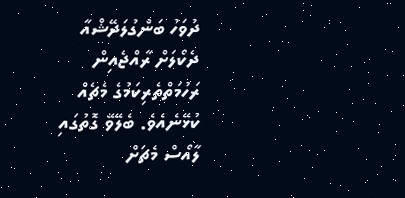ދުވަހު ބަންގުލަދޭޝްއާ ދެކޯލަށް ރާއްޖެއިން ރަހުމަތްތެރިކަމުގެ މެޗެއް ކުޅޭނެއެވެ. ބެލޭވޭ ގޮތުގައި ލާއޯސް މެޗަށް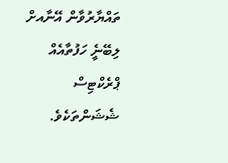ތައްޔާރުވާން އޭނާއށް ލިބޭނެީ ހަފުތާއެއް ޕްރެކްޓިސް ޝެޝަންތަކެވެ.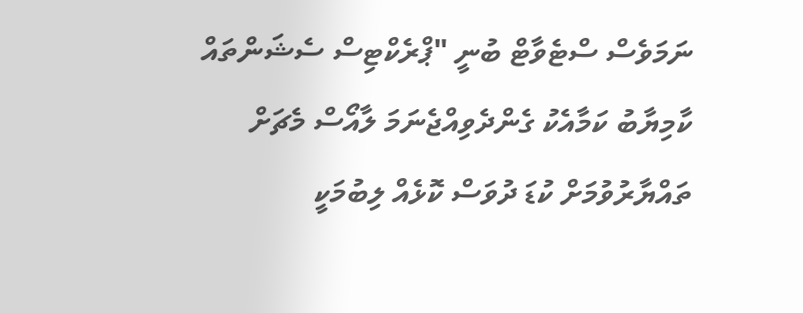ނަމަވެސް ސްޓެވާޓް ބުނީ "ޕްރެކްޓިސް ސެޝަންތައް ކާމިޔާބު ކަމާއެކު ގެންދެވިއްޖެނަމަ ލާއޯސް މެޗަށް ތައްޔާރުވުމަށް ކުޑަ ދުވަސް ކޮޅެއް ލިބުމަކީ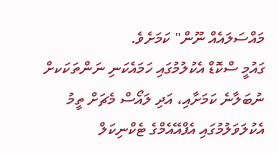މައްސަލައެއް ނޫން" ކަމަށެވެ.
ގައުމީ ސްކޮޑް އެކުލުމުގައި ހަމައެކަނި ނަންތަކަކށް ނުބަލާނެ ކަމަށާއި، އަދި ލައޯސް މެޗަށް ތީމު އެކުލަވަލުމުގައި އެފްއޭއެމްގެ ޓެކްނިކަލް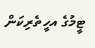ޓީމުގެ އހީތެރިކަން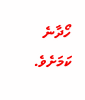ހޯދާނެ ކަމަށެވެ.